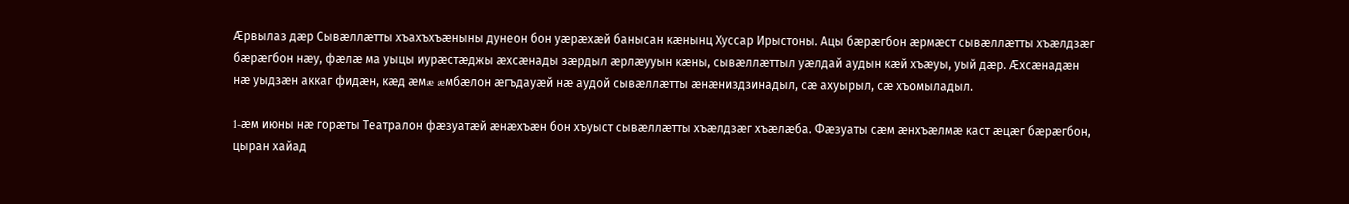Æрвылаз дæр Сывæллæтты хъахъхъæныны дунеон бон уæрæхæй банысан кæнынц Хуссар Ирыстоны. Ацы бæрæгбон æрмæст сывæллæтты хъæлдзæг бæрæгбон нæу, фæлæ ма уыцы иурæстæджы æхсæнады зæрдыл æрлæууын кæны, сывæллæттыл уæлдай аудын кæй хъæуы, уый дæр. Æхсæнадæн нæ уыдзæн аккаг фидæн, кæд æмæ æмбæлон æгъдауæй нæ аудой сывæллæтты æнæниздзинадыл, сæ ахуырыл, сæ хъомыладыл.

1-æм июны нæ горæты Театралон фæзуатæй æнæхъæн бон хъуыст сывæллæтты хъæлдзæг хъæлæба. Фæзуаты сæм æнхъæлмæ каст æцæг бæрæгбон, цыран хайад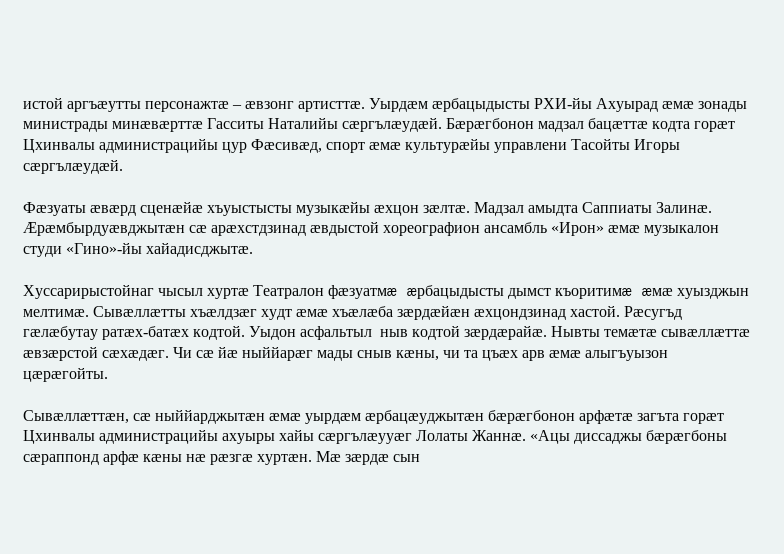истой аргъæутты персонажтæ – æвзонг артисттæ. Уырдæм æрбацыдысты РХИ-йы Ахуырад æмæ зонады министрады минæвæрттæ Гасситы Наталийы сæргълæудæй. Бæрæгбонон мадзал бацæттæ кодта горæт Цхинвалы администрацийы цур Фæсивæд, спорт æмæ культурæйы управлени Тасойты Игоры сæргълæудæй.

Фæзуаты æвæрд сценæйæ хъуыстысты музыкæйы æхцон зæлтæ. Мадзал амыдта Саппиаты Залинæ. Æрæмбырдуæвджытæн сæ арæхстдзинад æвдыстой хореографион ансамбль «Ирон» æмæ музыкалон студи «Гино»-йы хайадисджытæ.

Хуссарирыстойнаг чысыл хуртæ Театралон фæзуатмæ æрбацыдысты дымст къоритимæ æмæ хуызджын мелтимæ. Сывæллæтты хъæлдзæг худт æмæ хъæлæба зæрдæйæн æхцондзинад хастой. Рæсугъд гæлæбутау ратæх-батæх кодтой. Уыдон асфальтыл  ныв кодтой зæрдæрайæ. Нывты темæтæ сывæллæттæ æвзæрстой сæхæдæг. Чи сæ йæ ныййарæг мады сныв кæны, чи та цъæх арв æмæ алыгъуызон цæрæгойты.

Сывæллæттæн, сæ ныййарджытæн æмæ уырдæм æрбацæуджытæн бæрæгбонон арфæтæ загъта горæт Цхинвалы администрацийы ахуыры хайы сæргълæууæг Лолаты Жаннæ. «Ацы диссаджы бæрæгбоны сæраппонд арфæ кæны нæ рæзгæ хуртæн. Мæ зæрдæ сын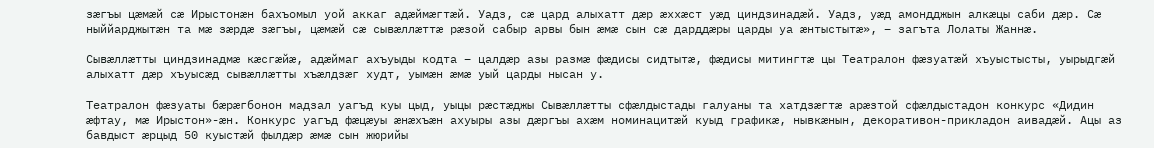зæгъы цæмæй сæ Ирыстонæн бахъомыл уой аккаг адæймæгтæй. Уадз, сæ цард алыхатт дæр æххæст уæд циндзинадæй. Уадз, уæд амондджын алкæцы саби дæр. Сæ ныййарджытæн та мæ зæрдæ зæгъы, цæмæй сæ сывæллæттæ рæзой сабыр арвы бын æмæ сын сæ дарддæры царды уа æнтыстытæ», – загъта Лолаты Жаннæ.

Сывæллæтты циндзинадмæ кæсгæйæ, адæймаг ахъуыды кодта – цалдæр азы размæ фæдисы сидтытæ, фæдисы митингтæ цы Театралон фæзуатæй хъуыстысты, уырыдгæй  алыхатт дæр хъуысæд сывæллæтты хъæлдзæг худт, уымæн æмæ уый царды нысан у.

Театралон фæзуаты бæрæгбонон мадзал уагъд куы цыд, уыцы рæстæджы Сывæллæтты сфæлдыстады галуаны та хатдзæгтæ арæзтой сфæлдыстадон конкурс «Дидин æфтау, мæ Ирыстон»-æн. Конкурс уагъд фæцæуы æнæхъæн ахуыры азы дæргъы ахæм номинацитæй куыд графикæ, нывкæнын, декоративон-прикладон аивадæй. Ацы аз бавдыст æрцыд 50 куыстæй фылдæр æмæ сын жюрийы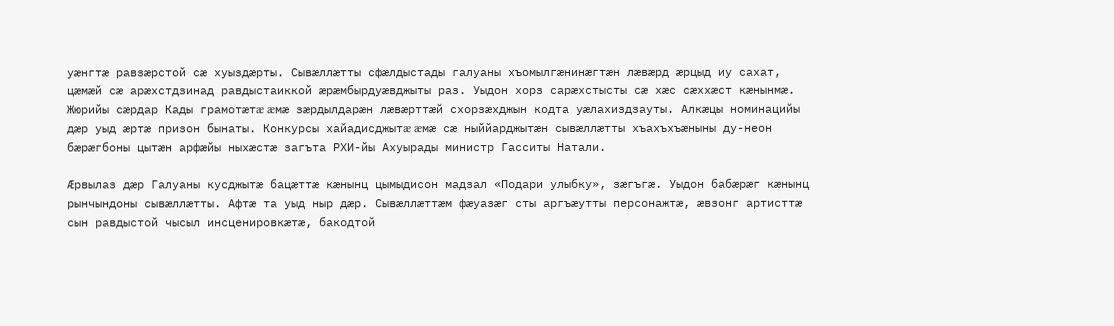уæнгтæ равзæрстой сæ хуыздæрты. Сывæллæтты сфæлдыстады галуаны хъомылгæнинæгтæн лæвæрд æрцыд иу сахат, цæмæй сæ арæхстдзинад равдыстаиккой æрæмбырдуæвджыты раз. Уыдон хорз сарæхстысты сæ хæс сæххæст кæнынмæ. Жюрийы сæрдар Кады грамотæтæ æмæ зæрдылдарæн лæвæрттæй схорзæхджын кодта уæлахиздзауты. Алкæцы номинацийы дæр уыд æртæ призон бынаты. Конкурсы хайадисджытæ æмæ сæ ныййарджытæн сывæллæтты хъахъхъæныны ду-неон бæрæгбоны цытæн арфæйы ныхæстæ загъта РХИ-йы Ахуырады министр Гасситы Натали.

Æрвылаз дæр Галуаны кусджытæ бацæттæ кæнынц цымыдисон мадзал «Подари улыбку», зæгъгæ. Уыдон бабæрæг кæнынц рынчындоны сывæллæтты. Афтæ та уыд ныр дæр. Сывæллæттæм фæуазæг сты аргъæутты персонажтæ, æвзонг артисттæ сын равдыстой чысыл инсценировкæтæ, бакодтой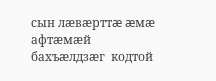сын лæвæрттæ æмæ афтæмæй бахъæлдзæг  кодтой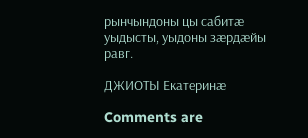рынчындоны цы сабитæ уыдысты, уыдоны зæрдæйы равг.

ДЖИОТЫ Екатеринæ

Comments are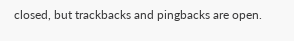closed, but trackbacks and pingbacks are open.